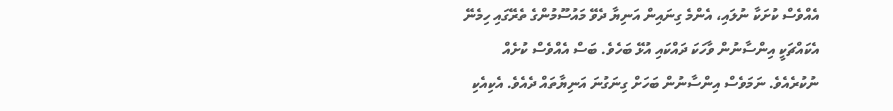އެއްވެސް ކުށަކާ ނުލައި، އެންމެ ގިނައިން އަނިޔާ ދެވޭ މައުސޫމުންގެ ތެރޭގައި ހިމެނޭ އެކައްޗަކީ އިންސާނުން ވާހަކަ ދައްކައި އުޅޭ ބަހެވެ. ބަސް އެއްވެސް ކުށެއް ނުކުރެއެވެ. ނަމަވެސް އިންސާނުން ބަހަށް ގިނަގުނަ އަނިޔާތައް ދެއެވެ. އެކިއެކި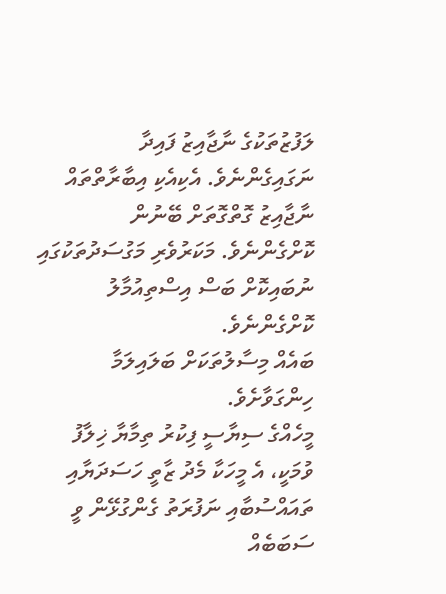ލަފުޒުތަކުގެ ނާޖާއިޒު ފައިދާ ނަގައިގެންނެވެ. އެކިއެކި އިބާރާތްތައް ނާޖާއިޒު ގޮތްގޮތަށް ބޭނުން ކޮށްގެންނެވެ. މަކަރުވެރި މަގުސަދުތަކުގައި ނުބައިކޮށް ބަސް އިސްތިއުމާލު ކޮށްގެންނެވެ.
ބައެއް މިސާލުތަކަށް ބަލައިލަމާ ހިންގަވާށެވެ.
މީހެއްގެ ސިޔާސީ ފިކުރު ތިމާޔާ ޚިލާފު ވުމަކީ، އެ މީހަކާ މެދު ޒާތީ ހަސަދަޔާއި ތައައްސުބާއި ނަފުރަތު ގެންގުޅޭން ވީ ސަބަބެއް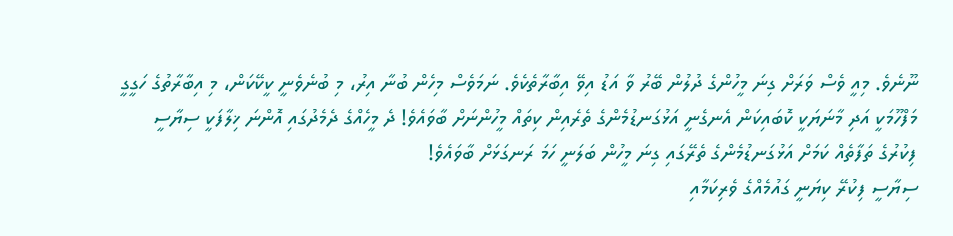ނޫނެވެ. މިއީ ވެސް ވަރަށް ގިނަ މީހުންގެ ދުލުން ބޭރު ވާ އަޑު އިވޭ އިބާރާތެކެވެ. ނަމަވެސް މިހެން ބުނާ އިރު، މި ބުނެވެނީ ކީކޭކަން، މި އިބާރާތުގެ ހަގީގީ މަފްހޫމަކީ އަދި މާނަޔަކީ ކޮބައިކަން އެނގެނީ އަޅުގަނޑުމެންގެ ތެރެއިން ކިތައް މީހުންނަށް ބާވައެވެ! ދެ މީހެއްގެ ދެމެދުގައި އޮންނަ ޚިލާފަކީ ސިޔާސީ ފިކުރުގެ ތަފާތެއް ކަމަށް އަޅުގަނޑުމެންގެ ތެރޭގައި ގިނަ މީހުން ބަލަނީ ހަމަ ރަނގަޅަށް ބާވައެވެ!
ސިޔާސީ ފިކުރޭ ކިޔަނީ ގައުމެއްގެ ވެރިކަމާއި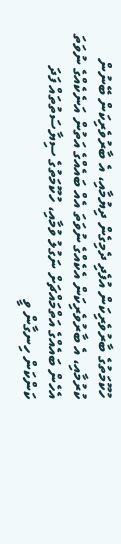ހުކޫމަތުގެ ބާރުވެރިކަން އުފެދި ދެމިގެން ދިޔުމާއި، އެ ބާރުވެރިކަން ބޭނުން ކުރުމާއި، އެ ބާރުވެރިކަން އެކެއްގެ ނުވަތަ އެއް ބައެއްގެ އަތުން އަނެކެއްގެ ނުވަތަ އެހެން ބައެއްގެ އަތްމައްޗަށް ނަގުލު ވުމާއި، ހުކޫމަތުގެ ސިޔާސަތުތައް ފަދަ ކަންކަން ހިނގާން ވީ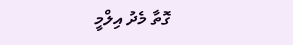ގޮތާ މެދު އިލްމީ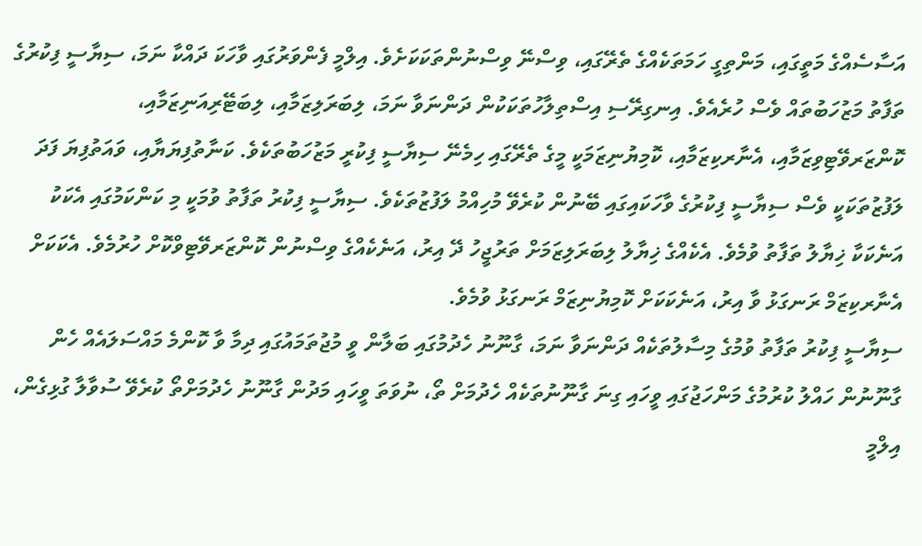އަސާސެއްގެ މަތީގައި، މަންތިގީ ހަމަތަކެއްގެ ތެރޭގައި، ވިސްނޭ ވިސްނުންތަކަކަށެވެ. އިލްމީ ފެންވަރުގައި ވާހަކަ ދައްކާ ނަމަ، ސިޔާސީ ފިކުރުގެ ތަފާތު މަޒުހަބުތައް ވެސް ހުރެއެވެ. އިނގިރޭސި އިސްތިލާހުތަކަކުން ދަންނަވާ ނަމަ، ލިބަރަލިޒަމާއި، ލިބަޓޭރިއަނިޒަމާއި، ކޮންޒަރވޭޓިވިޒަމާއި، އެނާރކިޒަމާއި، ކޮމިޔުނިޒަމަކީ މީގެ ތެރޭގައި ހިމެނޭ ސިޔާސީ ފިކުރީ މަޒުހަބުތަކެވެ. ކަނާތުފިޔަޔާއި، ވައަތުފިޔަ ފަދަ ލަފުޒުތަކަކީ ވެސް ސިޔާސީ ފިކުރުގެ ވާހަކައިގައި ބޭނުން ކުރެވޭ މުހިއްމު ލަފުޒުތަކެވެ. ސިޔާސީ ފިކުރު ތަފާތު ވުމަކީ މި ކަންކަމުގައި އެކަކު އަނެކަކާ ޚިޔާލު ތަފާތު ވުމެވެ. އެކެއްގެ ޚިޔާލު ލިބަރަލިޒަމަށް ތަރުޖީހު ދޭ އިރު، އަނެކެއްގެ ވިސްނުން ކޮންޒަރވޭޓިވްކޮށް ހުރުމެވެ. އެކަކަށް އެނާރކިޒަމް ރަނގަޅު ވާ އިރު، އަނެކަކަށް ކޮމިޔުނިޒަމް ރަނގަޅު ވުމެވެ.
ސިޔާސީ ފިކުރު ތަފާތު ވުމުގެ މިސާލުތަކެއް ދަންނަވާ ނަމަ، ގާނޫނު ހެދުމުގައި ބަލާން ވީ މުޖުތަމައުގައި ދިމާ ވާ ކޮންމެ މައްސަލައެއް ހެން ގާނޫނުން ހައްލު ކުރުމުގެ މަންހަޖުގައި ވީހައި ގިނަ ގާނޫނުތަކެއް ހެދުމަށް ތޯ، ނުވަތަ ވީހައި މަދުން ގާނޫނު ހެދުމަށްތޯ ކުރެވޭ ސުވާލާ ގުޅިގެން، އިލްމީ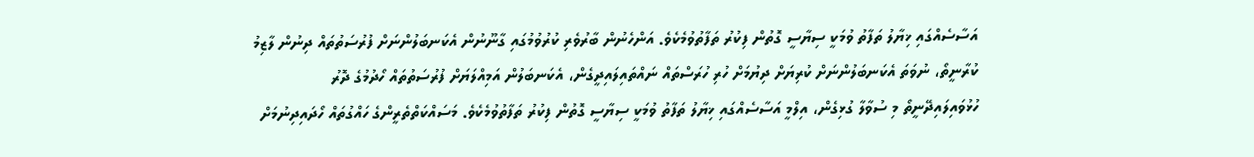އަސާސެއްގައި ޚިޔާލު ތަފާތު ވުމަކީ ސިޔާސީ ގޮތުން ފިކުރު ތަފާތުވުމެކެވެ. އަންހެނުން ބާރުވެރި ކުރުވުމުގައި ގާނޫނުން އެކަނބަލުންނަށް ފުރުސަތުތައް ދިނުން ލާޒިމު ކުރާނީތޯ، ނުވަތަ އެކަނބަލުންނަށް ކުރިޔަށް ދިޔުމަށް ހުރި ހުރަސްތައް ނައްތައިލައިދީގެން، އެކަނބަލުން އަމިއްލަޔަށް ފުރުސަތުތައް ހޯދުމުގެ ދޮރު ހުޅުވައިލައިދޭނީތޯ މި ސުވާލާ ގުޅިގެން، އިލްމީ އަސާސެއްގައި ޚިޔާލު ތަފާތު ވުމަކީ ސިޔާސީ ގޮތުން ފިކުރު ތަފާތުވުމެކެވެ. މަސައްކަތްތެރީންގެ ހައްގުތައް ހޯދައިދިނުމަށް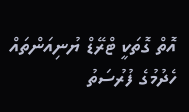އޮތް ގޮތަކީ ޓްރޭޑް ޔުނިއަންތައް ހެދުމުގެ ފުރުސަތު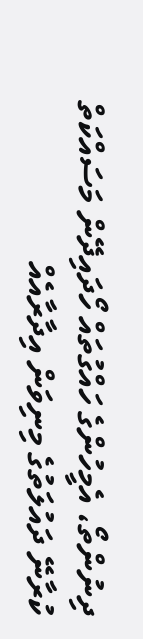ދިނުންތޯ، އެމީހުންގެ ހައްގުތައް ހޯދައިދޭން މަސައްކަތް ކުރާނޭ ދައުލަތުގެ މިނިވަން އިދާރާއެއް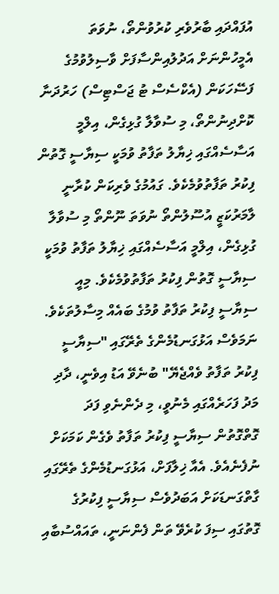އުފައްދައި ބާރުވެރި ކުރުވުންތޯ، ނުވަތަ އެމީހުންނަށް އަދުލުއިންސާފަށް ވާސިލުވުމުގެ ފަސޭހަކަން (އެކްސެސް ޓު ޖަސްޓިސް) ހަރުދަނާ ކޮށްދިނުންތޯ، މި ސުވާލާ ގުޅިގެން، އިލްމީ އަސާސެއްގައި ޚިޔާލު ތަފާތު ވުމަކީ ސިޔާސީ ގޮތުން ފިކުރު ތަފާތުވުމެކެވެ. ގައުމުގެ ވެރިކަން ކުރާނީ ލާމަރުކަޒީ އުސޫލުންތޯ ނުވަތަ ނޫންތޯ މި ސުވާލާ ގުޅިގެން، އިލްމީ އަސާސެއްގައި ޚިޔާލު ތަފާތު ވުމަކީ ސިޔާސީ ގޮތުން ފިކުރު ތަފާތުވުމެކެވެ. މިއީ ސިޔާސީ ފިކުރު ތަފާތު ވުމުގެ ބައެއް މިސާލުތަކެވެ.
ނަމަވެސް އަޅުގަނޑުމެންގެ ތެރޭގައި "ސިޔާސީ ފިކުރު ތަފާތު ވެއްޖެޔޭ" ބުނެވޭ އަޑު އިވެނީ، ދާދި މަދު ފަހަރެއްގައި މެނުވީ، މި ދެންނެވި ފަދަ ގޮތްގޮތުން ސިޔާސީ ފިކުރު ތަފާތު ވެގެން ކަމަކަށް ނުފެނެއެވެ. އެއާ ޚިލާފަށް، އަޅުގަނޑުމެންގެ ތެރޭގައި ގާތްގަނޑަކަށް އަބަދުވެސް ސިޔާސީ ފިކުރުގެ ގޮތުގައި ސިފަ ކުރެވޭ ތަން ފެންނަނީ، ތައައްސުބާއި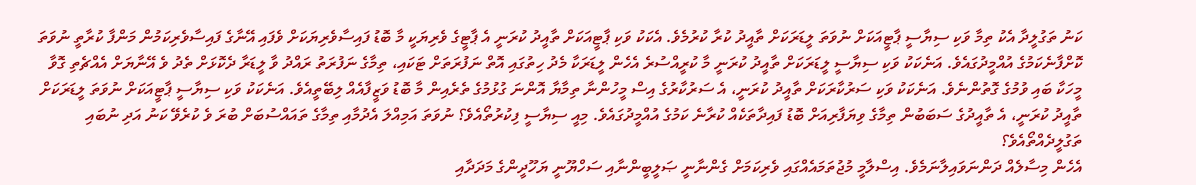ކަނު ތަގުލީދާ އެކު ތިމާ ވަކި ސިޔާސީ ޕާޓީއަކަށް ނުވަތަ ލީޑަރަކަށް ތާއީދު ކުރާ ކުރުމެވެ. އެކަކު ވަކި ޕާޓީއަކަށް ތާއީދު ކުރަނީ އެ ޕާޓީގެ ވެރިޔަކީ މާ ބޮޑު ފައިސާވެރިޔަކަށް ވެފައި އޭނާގެ ފައިސާވެރިކަމުން މަންފާ ކުރާތީ ނުވަތަ ކޮށްފާނެކަމުގެ އުއްމީދުގައެވެ. އަނެކަކު ވަކި ސިޔާސީ ލީޑަރަކަށް ތާއީދު ކުރަނީ މާ ކުރީއްސުރެ އެހެން ލީޑަރަކާ މެދު ހިތުގައި އޮތް ނަފުރަތަށް ޓަކައި، ތިމާގެ ނަފުރަތު ރައްދު ވާ ލީޑަރާ ދެކޮޅަށް ތެދު ވެ އޭނާޔަށް އެއްޗެތި ގޮވާ މީހަކާ ބައި ވުމުގެ ގޮތުންނެވެ. އަނެކަކު ވަކި ސަރުކާރަކަށް ތާއީދު ކުރަނީ، އެ ސަރުކާރުގެ އިސް މީހުންނާ ތިމާޔާ އޮންނަ ގުޅުމުގެ ތެރެއިން މާ ބޮޑު ވަޒީފާއެއް ލިބޭތީއެވެ. އަނެކަކު ވަކި ސިޔާސީ ޕާޓީއަކަށް ނުވަތަ ލީޑަރަކަށް ތާއީދު ކުރަނީ، އެ ތާއީދުގެ ސަބަބުން ތިމާގެ ވިޔަފާރިއަށް ބޮޑު ފައިދާތަކެއް ކުރާނެ ކަމުގެ އުއްމީދުގައެވެ. މިއީ ސިޔާސީ ފިކުރުތޯއެވެ؟ ނުވަތަ އަމިއްލަ އެދުމާއި ތިމާގެ ތައައްސުބަށް ބުރަ ވެ ކުރެވޭ ކަނު އަދި ނުބައި ތަގުލީދެއްތޯއެވެ؟
އެހެން މިސާލެއް ދަންނަވައިލާނަމެވެ. އިސްލާމީ މުޖުތަމައެއްގައި ވެރިކަމަށް ގެންނާނީ ޞަލީބީންނާއި ސަހްޔޫނީ ޔަހޫދީންގެ މަދަދާއި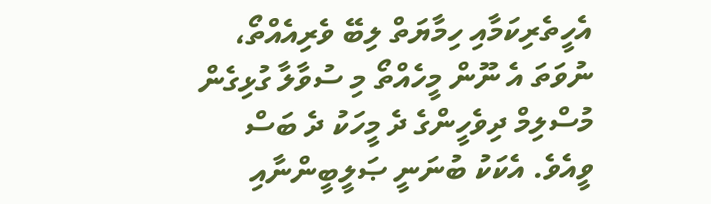އެހީތެރިކަމާއި ހިމާޔަތް ލިބޭ ވެރިއެއްތޯ، ނުވަތަ އެ ނޫން މީހެއްތޯ މި ސުވާލާ ގުޅިގެން މުސްލިމް ދިވެހީންގެ ދެ މީހަކު ދެ ބަސް ވީއެވެ. އެކަކު ބުނަނީ ޞަލީބީންނާއި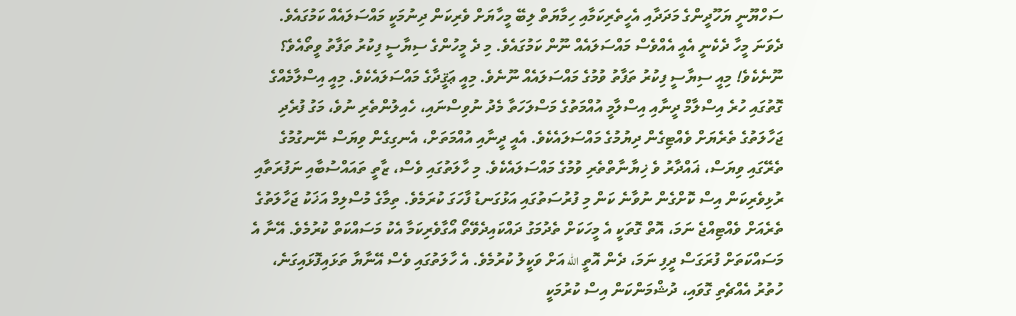ސަހްޔޫނީ ޔަހޫދީންގެ މަދަދާއި އެހީތެރިކަމާއި ހިމާޔަތް ލިބޭ މީހާޔަށް ވެރިކަން ދިނުމަކީ މައްސަލައެއް ކަމުގައެވެ. ދެވަނަ މީހާ ދެކެނީ އެއީ އެއްވެސް މައްސަލައެއް ނޫން ކަމުގައެވެ. މި ދެ މީހުންގެ ސިޔާސީ ފިކުރު ތަފާތު ވީތޯއެވެ؟
ނޫނެކެވެ! މިއީ ސިޔާސީ ފިކުރު ތަފާތު ވުމުގެ މައްސަލައެއް ނޫނެވެ. މިއީ ޢަޤީދާގެ މައްސަލައެކެވެ. މިއީ އިސްލާމެއްގެ ގޮތުގައި ހުރެ އިސްލާމް ދީނާއި އިސްލާމީ އުއްމަތުގެ މަސްލަހަތާ މެދު ނުވިސްނައި، ހެއިލުންތެރި ނުވެ، މަގު ފުރެދި ޖަހާލަތުގެ ތެރެޔަށް ވެއްޓިގެން ދިޔުމުގެ މައްސަލައެކެވެ. އެއީ ދީނާއި އުއްމަތަށް، އެނގިގެން ވިޔަސް ނޭނގުމުގެ ތެރޭގައި ވިޔަސް، ޣައްދާރު ވެ ޚިޔާނާތްތެރި ވުމުގެ މައްސަލައެކެވެ. މި ހާލަތުގައި ވެސް، ޒާތީ ތައައްސުބާއި ނަފުރަތާއި ރުޅިވެރިކަން އިސް ކޮށްގެން ނުވާނެ ކަން މި ފުރުސަތުގައި އަޅުގަނޑު ފާހަގަ ކުރަމެވެ. ތިމާގެ މުސްލިމް އަޚަކު ޖަހާލަތުގެ ތެރެއަށް ވެއްޓިއްޖެ ނަމަ، އޮތް ގޮތަކީ އެ މީހަކަށް ތެދުމަގު ދައްކައިދެވޭތޯ އޯގާވެރިކަމާ އެކު މަސައްކަތް ކުރުމެވެ. އޭނާ އެ މަސައްކަތަށް ފުރަގަސް ދީފި ނަމަ، ދެން އޮތީ الله އަށް ވަކީލު ކުރުމެވެ. އެ ހާލަތުގައި ވެސް އޭނާޔާ ތަޅައިފޮޅައިގަނެ، ހުތުރު އެއްޗެތި ގޮވައި، ދުޝްމަންކަން އިސް ކުރުމަކީ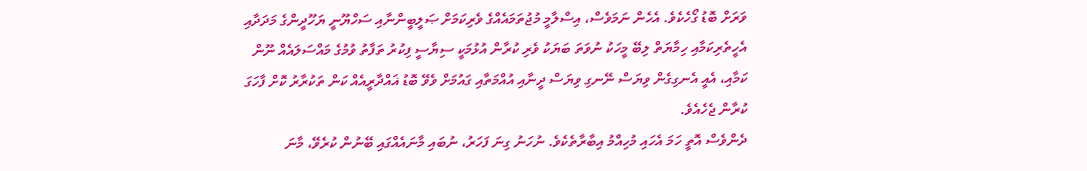ވަރަށް ބޮޑު ގޯހެކެވެ. އެހެން ނަމަވެސް، އިސްލާމީ މުޖުތަމައެއްގެ ވެރިކަމަށް ޞަލީބީންނާއި ސަހްޔޫނީ ޔަހޫދީންގެ މަދަދާއި އެހީތެރިކަމާއި ހިމާޔަތް ލިބޭ މީހަކު ނުވަތަ ބަޔަކު ވެރި ކުރާން އުޅުމަކީ ސިޔާސީ ފިކުރު ތަފާތު ވުމުގެ މައްސަލައެއް ނޫން ކަމާއި، އެއީ އެނގިގެން ވިޔަސް ނޭނގި ވިޔަސް ދީނާއި އުއްމަތާއި ގައުމަށް ވެވޭ ބޮޑު ޣައްދާރީއެއް ކަން ތަކުރާރު ކޮށް ފާހަގަ ކުރާން ޖެހެއެވެ.
ދެންވެސް އޮތީ ހަމަ އެހައި މުހިއްމު އިބާރާތެކެވެ. ނުހަނު ގިނަ ފަހަރު، ނުބައި މާނައެއްގައި ބޭނުން ކުރެވޭ، މާނަ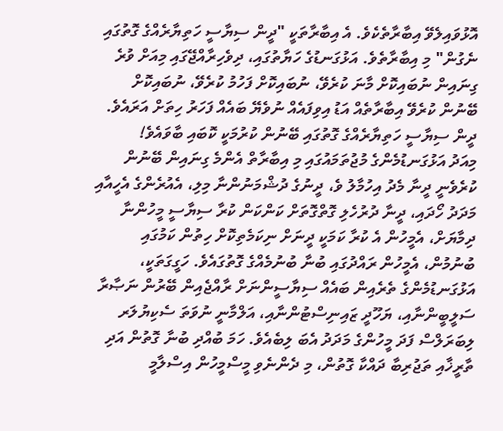އޮޅުވައިލެވޭ އިބާރާތެކެވެ. އެ އިބާރާތަކީ "ދީން ސިޔާސީ ހަތިޔާރެއްގެ ގޮތުގައި ނެގުން" މި އިބާރާތެވެ. އަޅުގަނޑުގެ ހަޔާތުގައި، ދިވެހިރާއްޖޭގައި މިއަށް ވުރެ ގިނައިން ނުބައިކޮށް މާނަ ކުރެވޭ، ނުބައިކޮށް ފަހުމު ކުރެވޭ، ނުބައިކޮށް ބޭނުން ކުރެވޭ އިބާރާތެއް އަޑު އިވިފައެއް ނުވެޔޭ ބައެއް ފަހަރު ހިތަށް އަރައެވެ.
ދީން ސިޔާސީ ހަތިޔާރެއްގެ ގޮތުގައި ބޭނުން ކުރުމަކީ ކޮބައި ބާވައެވެ!
މިއަދު އަޅުގަނޑުމެންގެ މުޖުތަމައުގައި މި އިބާރާތް އެންމެ ގިނައިން ބޭނުން ކުރެވެނީ ދީނާ މެދު އިހުމާލު ވެ، ދީނުގެ ދުޝްމަނުންނާ މިލި، އެއުރެންގެ އެހީއާއި މަދަދު ހޯދައި، ދީނާ ދުރުހެލި ގޮތްގޮތަށް ކަންކަން ކުރާ ސިޔާސީ މީހުންނާ ދިމާޔަށް، އެމީހުން އެ ކުރާ ކަމަކީ ދީނަށް ނިކަމެތިކޮށް ހިތުން ކަމުގައި ބުނުމުން، އެމީހުން ރައްދުގައި ބުނާ ބުނުމެއްގެ ގޮތުގައެވެ. ހަގީގަތަކީ، އަޅުގަނޑުމެންގެ ތެރެއިން ބައެއް ސިޔާސީންނަށް ރާއްޖެއިން ބޭރުން ނަޞާރާ ސަލީބީންނާއި، ޔަހޫދީ ޒައިނިސްޓުންނާއި، އަލްމާނީ ނުވަތަ ސެކިޔުލަރ ލިބަރަލްސް ފަދަ މީހުންގެ މަދަދު އެބަ ލިބެއެވެ. ހަމަ ބުއްދި ބުނާ ގޮތުން އަދި ތާރީޚާއި ތަޖުރިބާ ދައްކާ ގޮތުން، މި ދެންނެވި މީސްމީހުން އިސްލާމީ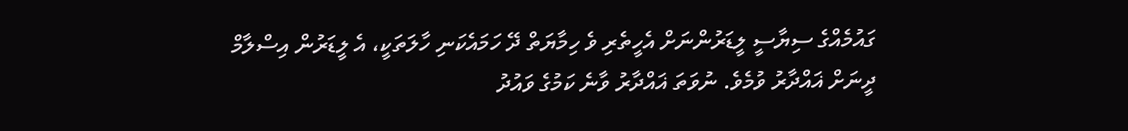ގައުމެއްގެ ސިޔާސީ ލީޑަރުންނަށް އެހީތެރި ވެ ހިމާޔަތް ދޭ ހަމައެކަނި ހާލަތަކީ، އެ ލީޑަރުން އިސްލާމް ދީނަށް ޣައްދާރު ވުމެވެ. ނުވަތަ ޣައްދާރު ވާނެ ކަމުގެ ވައުދު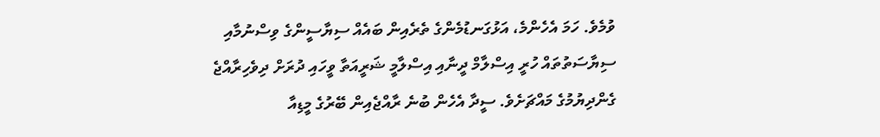ވުމެވެ. ހަމަ އެހެންމެ، އަޅުގަނޑުމެންގެ ތެރެއިން ބައެއް ސިޔާސީންގެ ވިސްނުމާއި ސިޔާސަތުތައް ހުރީ އިސްލާމް ދީނާއި އިސްލާމީ ޝަރީއަތާ ވީހައި ދުރަށް ދިވެހިރާއްޖެ ގެންދިޔުމުގެ މައްޗަށެވެ. ސީދާ އެހެން ބުނެ ރާއްޖެއިން ބޭރުގެ މީޑިއާ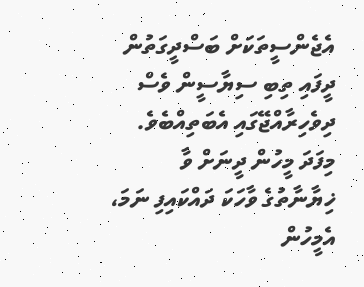އެޖެންސީތަކަށް ބަސްދީގަތުން ދީފައި ތިބި ސިޔާސީން ވެސް ދިވެހިރާއްޖޭގައި އެބަތިއްބެވެ. މިފަދަ މީހުން ދީނަށް ވާ ޚިޔާނާތުގެ ވާހަކަ ދައްކައިފި ނަމަ، އެމީހުން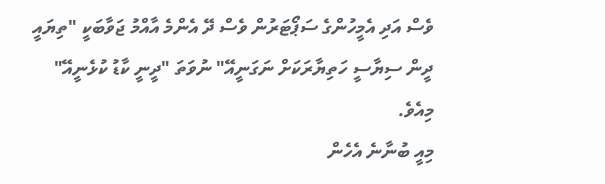ވެސް އަދި އެމީހުންގެ ސަޕޯޓަރުން ވެސް ދޭ އެންމެ އާއްމު ޖަވާބަކީ "ތިޔައީ ދީން ސިޔާސީ ހަތިޔާރަކަށް ނަގަނީއޭ" ނުވަތަ "ދީނީ ކާޑު ކުޅެނީއޭ" މިއެވެ.
މިއީ ބުނާނެ އެހެން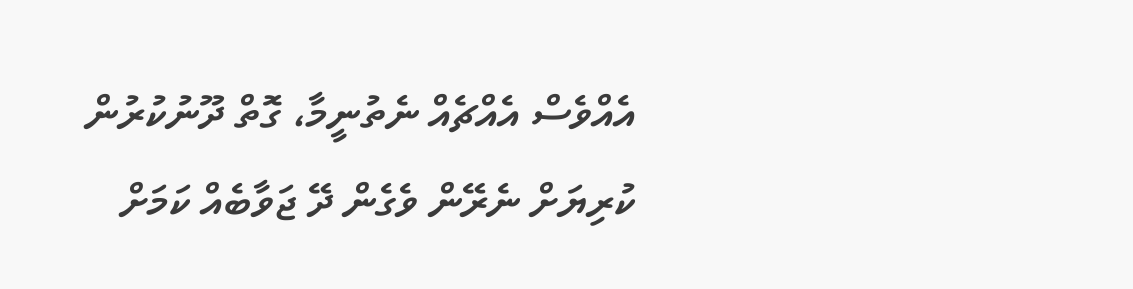އެއްވެސް އެއްޗެއް ނެތުނީމާ، ގޮތް ދޫނުކުރުން ކުރިޔަށް ނެރޭން ވެގެން ދޭ ޖަވާބެއް ކަމަށް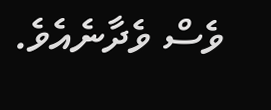ވެސް ވެދާނެއެވެ.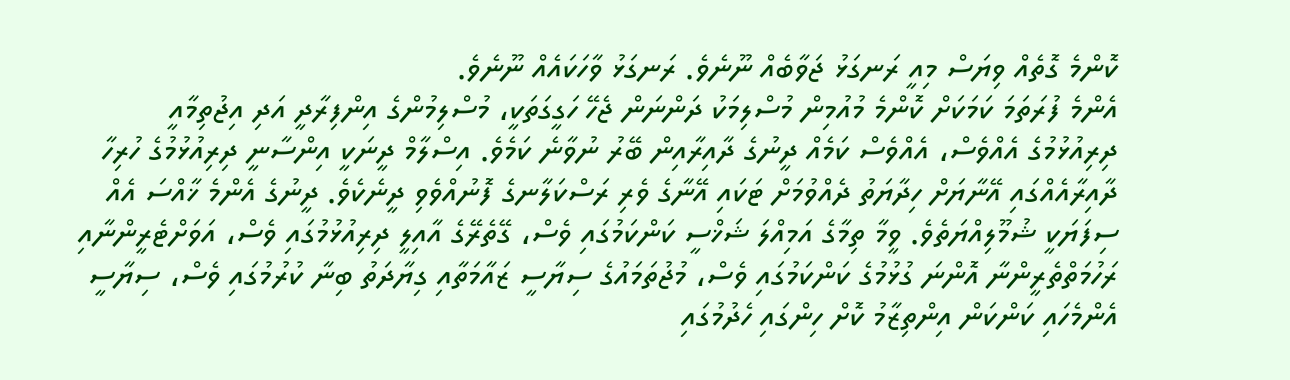ކޮންމެ ގޮތެއް ވިޔަސް މިއީ ރަނގަޅު ޖަވާބެއް ނޫނެވެ. ރަނގަޅު ވާހަކައެއް ނޫނެވެ.
އެންމެ ފުރަތަމަ ކަމަކަށް ކޮންމެ މުއުމިން މުސްލިމަކު ދަންނަން ޖެހޭ ހަގީގަތަކީ، މުސްލިމުންގެ އިންފިރާދީ އަދި އިޖުތިމާއީ ދިރިއުޅުމުގެ އެއްވެސް، އެއްވެސް ކަމެއް ދީނުގެ ދާއިރާއިން ބޭރު ނުވާނެ ކަމެވެ. އިސްލާމް ދީނަކީ އިންސާނީ ދިރިއުޅުމުގެ ހުރިހާ ދާއިރާއެއްގައި އޭނާޔަށް ހިދާޔަތު ދެއްވުމަށް ޓަކައި އޭނާގެ ވެރި ރަސްކަލާނގެ ފޮނުއްވެވި ދީނެކެވެ. ދީނުގެ އެންމެ ޚާއްސަ އެއް ސިފަޔަކީ ޝުމޫލިއްޔަތެވެ. ވީމާ ތިމާގެ އަމިއްލަ ޝަޚްސީ ކަންކަމުގައި ވެސް، ގޭތެރޭގެ އާއިލީ ދިރިއުޅުމުގައި ވެސް، އަވަށްޓެރީންނާއި ރަހުމަތްތެރީންނާ އޮންނަ ގުޅުމުގެ ކަންކަމުގައި ވެސް، މުޖުތަމައުގެ ސިޔާސީ ޒައާމަތާއި ގިޔާދަތު ބިނާ ކުރުމުގައި ވެސް، ސިޔާސީ އެންމެހައި ކަންކަން އިންތިޒާމު ކޮށް ހިންގައި ހެދުމުގައި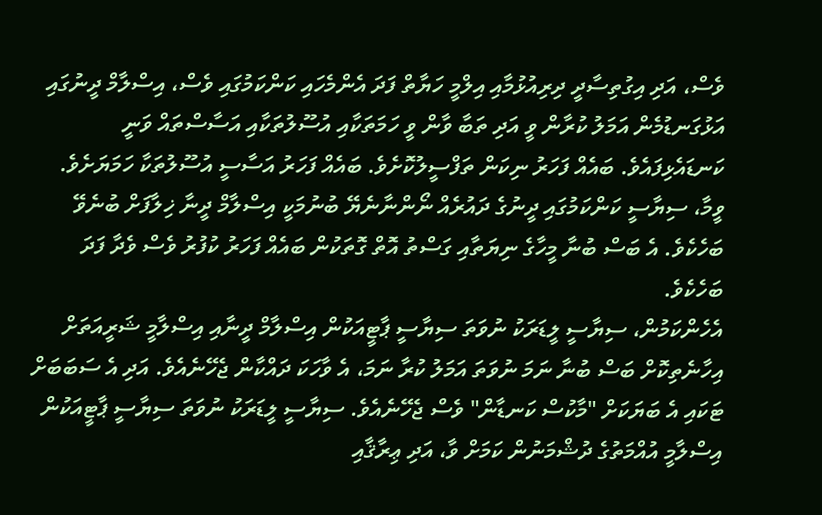ވެސް، އަދި އިގުތިސާދީ ދިރިއުޅުމާއި އިލްމީ ހަޔާތް ފަދަ އެންމެހައި ކަންކަމުގައި ވެސް، އިސްލާމް ދީނުގައި އަޅުގަނޑުމެން އަމަލު ކުރާން ވީ އަދި ތަބާ ވާން ވީ ހަމަތަކާއި އުސޫލުތަކާއި އަސާސްތައް ވަނީ ކަނޑައެޅިފައެވެ. ބައެއް ފަހަރު ނިކަން ތަފްސީލުކޮށެވެ. ބައެއް ފަހަރު އަސާސީ އުސޫލުތަކާ ހަމަޔަށެވެ. ވީމާ، ސިޔާސީ ކަންކަމުގައި ދީނުގެ ދައުރެއް ނޯންނާނެޔޭ ބުނުމަކީ އިސްލާމް ދީނާ ޚިލާފަށް ބުނެވޭ ބަހެކެވެ. އެ ބަސް ބުނާ މީހާގެ ނިޔަތާއި ގަސްތު އޮތް ގޮތަކުން ބައެއް ފަހަރު ކުފުރު ވެސް ވެދާ ފަދަ ބަހެކެވެ.
އެހެންކަމުން، ސިޔާސީ ލީޑަރަކު ނުވަތަ ސިޔާސީ ޕާޓީއަކުން އިސްލާމް ދީނާއި އިސްލާމީ ޝަރީއަތަށް އިހާނެތިކޮށް ބަސް ބުނާ ނަމަ ނުވަތަ އަމަލު ކުރާ ނަމަ، އެ ވާހަކަ ދައްކާން ޖެހޭނެއެވެ. އަދި އެ ސަބަބަށް ޓަކައި އެ ބަޔަކަށް "މާކުސް ކަނޑާން" ވެސް ޖެހޭނެއެވެ. ސިޔާސީ ލީޑަރަކު ނުވަތަ ސިޔާސީ ޕާޓީއަކުން އިސްލާމީ އުއްމަތުގެ ދުޝްމަނުން ކަމަށް ވާ، އަދި ޢިރާޤާއި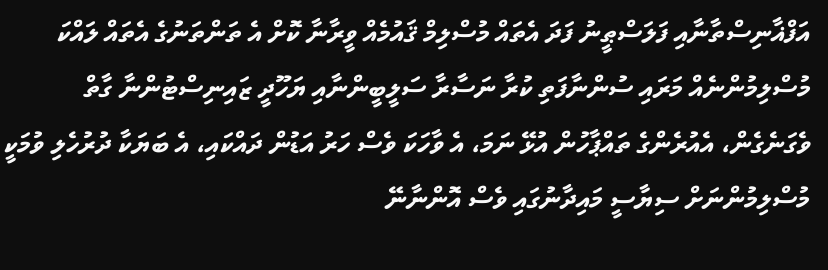އަފްޣާނިސްތާނާއި ފަލަސްޠީނު ފަދަ އެތައް މުސްލިމް ޤައުމެއް ވީރާނާ ކޮށް އެ ތަންތަނުގެ އެތައް ލައްކަ މުސްލިމުންނެއް މަރައި ސުންނާފަތި ކުރާ ނަސާރާ ސަލީބީންނާއި ޔަހޫދީ ޒައިނިސްޓުންނާ ގާތް ވެގަނެގެން، އެއުރެންގެ ތައްޕާހުން އުޅޭ ނަމަ، އެ ވާހަކަ ވެސް ހަރު އަޑުން ދައްކައި، އެ ބަޔަކާ ދުރުހެލި ވުމަކީ މުސްލިމުންނަށް ސިޔާސީ މައިދާނުގައި ވެސް އޮންނާނޭ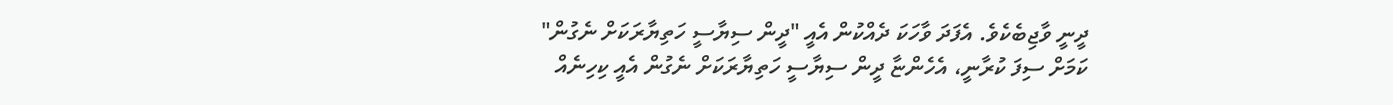ދީނީ ވާޖިބެކެވެ. އެފަދަ ވާހަކަ ދެއްކުން އެއީ "ދީން ސިޔާސީ ހަތިޔާރަކަށް ނެގުން" ކަމަށް ސިފަ ކުރާނީ، އެހެންޏާ ދީން ސިޔާސީ ހަތިޔާރަކަށް ނެގުން އެއީ ކިހިނެއް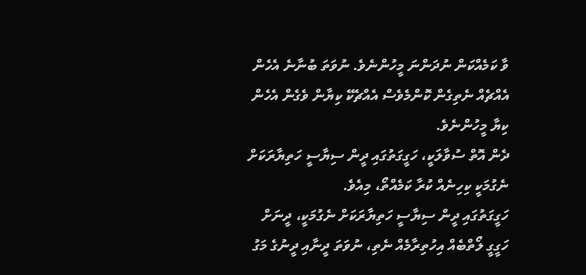ވާ ކަމެއްކަން ނުދަންނަ މީހުންނެވެ. ނުވަތަ ބުނާނެ އެހެން އެއްޗެއް ނެތިގެން ކޮންމެވެސް އެއްޗެކޭ ކިޔާން ވެގެން އެހެން ކިޔާ މީހުންނެވެ.
ދެން އޮތް ސުވާލަކީ، ހަގީގަތުގައި ދީން ސިޔާސީ ހަތިޔާރަކަށް ނެގުމަކީ ކިހިނެއް ކުރާ ކަމެއްތޯ، މިއެވެ.
ހަގީގަތުގައި ދީން ސިޔާސީ ހަތިޔާރަކަށް ނެގުމަކީ، ދީނަށް ހަގީގީ ލޯތްބެއް އިހުތިރާމެއް ނެތި، ނުވަތަ ދީނާއި ދީނުގެ މަގު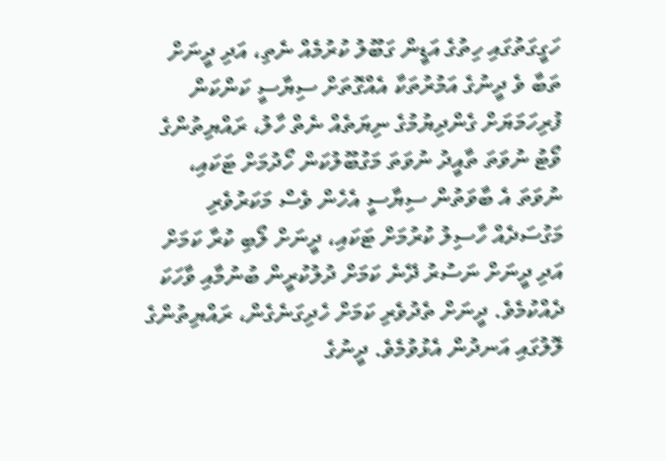ހަގީގަތުގައި ހިތުގެ އަޑީން ގަބޫލު ކުރުމެއް ނެތި، އަދި ދީނަށް ތަބާ ވެ ދީނުގެ އަމުރުތަކާ އެއްގޮތަށް ސިޔާސީ ކަންކަން ފުރިހަމަޔަށް ގެންދިޔުމުގެ ނިޔަތެއް ނެތް ހާލު، ރައްޔިތުންގެ ވޯޓު ނުވަތަ ތާއީދު ނުވަތަ މަގުބޫލުކަން ހޯދުމަށް ޓަކައި، ނުވަތަ އެ ބާވަތުން ސިޔާސީ އެހެން ވެސް މަކަރުވެރި މަގުސަދެއް ހާސިލު ކުރުމަށް ޓަކައި، ދީނަށް ލޯބި ކުރާ ކަމަށް އަދި ދީނަށް ނަސުރު ދޭނެ ކަމަށް ދުލުކުރީން ބުނުމާއި ވާހަކަ ދެއްކުމެވެ. ދީނަށް ތެދުވެރި ކަމަށް ހެދިގަނެގެން، ރައްޔިތުންގެ ލޮލުގައި އަނދުން އެޅުވުމެވެ. ދީނުގެ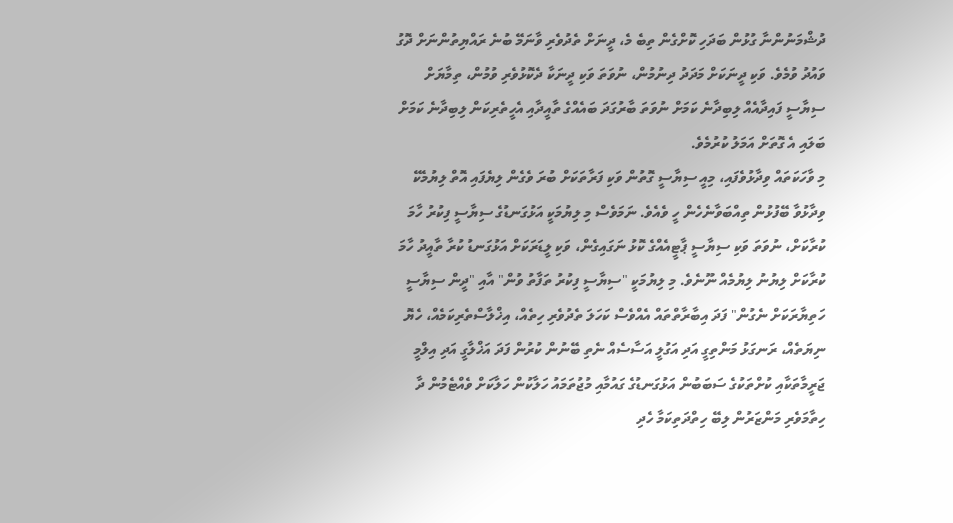ދުޝްމަނުންނާ ގުޅުން ބަދަހި ކޮށްގެން ތިބެ މެ، ދީނަށް ތެދުވެރި ވާނަމޭ ބުނެ ރައްޔިތުންނަށް ދޮގު ވައުދު ވުމެވެ. ވަކި ދީނަކަށް މަދަދު ދިނުމުން، ނުވަތަ ވަކި ދީނަކާ ދެކޮޅުވެރި ވުމުން، ތިމާޔަށް ސިޔާސީ ފައިދާއެއް ލިބިދާނެ ކަމަށް ނުވަތަ ބާރުގަދަ ބައެއްގެ ތާއީދާއި އެހީތެރިކަން ލިބިދާނެ ކަމަށް ބަލައި އެ ގޮތަށް އަމަލު ކުރުމެވެ.
މި ވާހަކަތައް ވިދާޅުވެފައި، މިއީ ސިޔާސީ ގޮތުން ވަކި ފަރާތަކަށް ބުރަ ވެގެން ލިޔެފައި އޮތް ލިޔުމެކޭ ވިދާޅުވާ ބޭފުޅުން ތިއްބަވާނެހެން ހީ ވެއެވެ. ނަމަވެސް މި ލިޔުމަކީ އަޅުގަނޑުގެ ސިޔާސީ ފިކުރު ހާމަ ކުރާކަށް، ނުވަތަ ވަކި ސިޔާސީ ޕާޓީއެއްގެ ކޮޅު ނަގައިގެން، ވަކި ލީޑަރަކަށް އަޅުގަނޑު ކުރާ ތާއީދު ހާމަ ކުރާކަށް ލިޔުނު ލިޔުމެއް ނޫނެވެ. މި ލިޔުމަކީ "ސިޔާސީ ފިކުރު ތަފާތު ވުން" އާއި "ދީން ސިޔާސީ ހަތިޔާރަކަށް ނެގުން" ފަދަ އިބާރާތްތައް އެއްވެސް ކަހަލަ ތެދުވެރި ހިތެއް، އިޚްލާސްތެރިކަމެއް، ހެޔޮ ނިޔަތެއް، ރަނގަޅު މަންތިގީ އަދި އަގުލީ އަސާސެއް ނެތި ބޭނުން ކުރުން ފަދަ އަޚްލާގީ އަދި އިލްމީ ޖަރީމާތަކާއި ކުށްތަކުގެ ސަބަބުން އަޅުގަނޑުގެ ގައުމާއި މުޖުތަމައު ހަލާކުން ހަލާކަށް ވެއްޓެމުން ދާ ހިތާމަވެރި މަންޒަރުން ލިބޭ ހިތްދަތިކަމާ ހެދި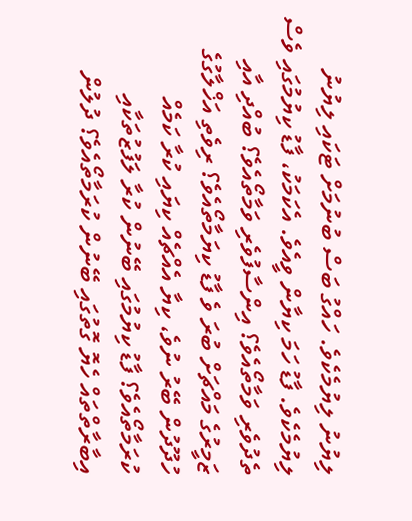ލިޔުނު ލިޔުމެކެވެ. ހައްގު ބަސް ބުނުމަށް ޓަކައި ލިޔުނު ލިޔުމެކެވެ. ފާޑު ހަމަ ކިޔާން ވީއެވެ. އެކަމަކު، ފާޑު ކިޔުމުގައި ވެސް ތެދުވެރި ވަމާތޯއެވެ؟ އިންސާފުވެރި ވަމާތޯއެވެ؟ ބުއްދި އާއި ޒަމީރުގެ މައްޗަށް ބުރަ ވެ ފާޑު ކިޔަމާތޯއެވެ؟ ރިވެތި އަޚްލާގުގެ ހުދޫދުން ބޭރު ނުވެ، ކިޔާ އެއްޗެއް ކިޔައި ކުރާ ކަމެއް ކުރަމާތޯއެވެ؟ ފާޑު ކިޔުމުގައި ބޭނުން ކުރާ ލަފުޒުތަކާއި އިބާރާތްތައް ހެޔޮ ގޮތުގައި ބޭނުން ކުރަމާތޯއެވެ؟ ދުލުން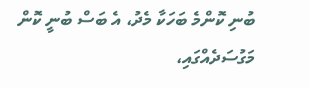ބުނި ކޮންމެ ބަހަކާ މެދު، އެ ބަސް ބުނީ ކޮން މަގުސަދެއްގައި،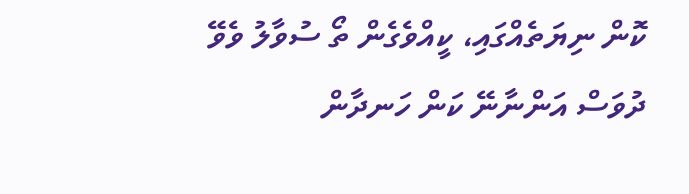ކޮން ނިޔަތެއްގައި، ކީއްވެގެން ތޯ ސުވާލު ވެވޭ ދުވަސް އަންނާނޭ ކަން ހަނދާން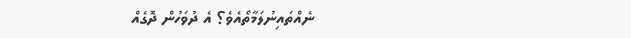ނެއްތައިނުލަމާތޯއެވެ؟ އެ ދުވަހުން ދޮގެއް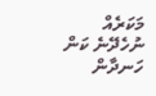މަކަރެއް ނުހެދޭނެ ކަން ހަނދާން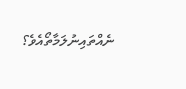ނެއްތައިނުލަމާތޯއެވެ؟